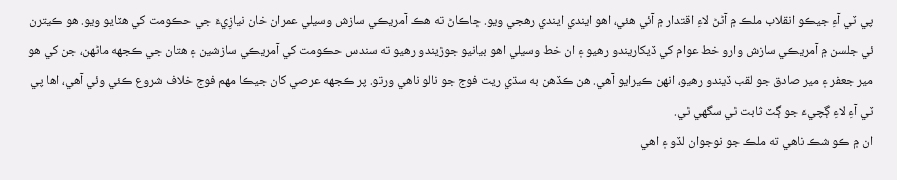پي ٽي آءِ جيڪو انقلاب ملڪ ۾ آڻڻ لاءِ اقتدار ۾ آئي هئي، اهو ايندي ايندي رهجي ويو. ڇاڪاڻ ته هڪ آمريڪي سازش وسيلي عمران خان نيازِيءَ جي حڪومت کي هٽايو ويو. هو ڪيترن ئي جلسن ۾ آمريڪي سازش وارو خط عوام کي ڏيکاريندو رهيو ۽ ان خط وسيلي اهو بيانيو جوڙيندو رهيو ته سندس حڪومت کي آمريڪي سازشين ۽ هتان جي ڪجهه ماڻهن، جن کي هو مير جعفر ۽ مير صادق جو لقب ڏيندو رهيو، انهن ڪيرايو آهي. هن ڪڏهن به سڌي ريت فوج جو نالو ناهي ورتو. پر ڪجهه عرصي کان جيڪا مهم فوج خلاف شروع ڪئي وئي آهي، اها پي ٽي آءِ لاءِ ڳچيءَ جو ڳٽ ثابت ٿي سگهي ٿي.
ان ۾ ڪو شڪ ناهي ته ملڪ جو نوجوان لڏو ۽ اهي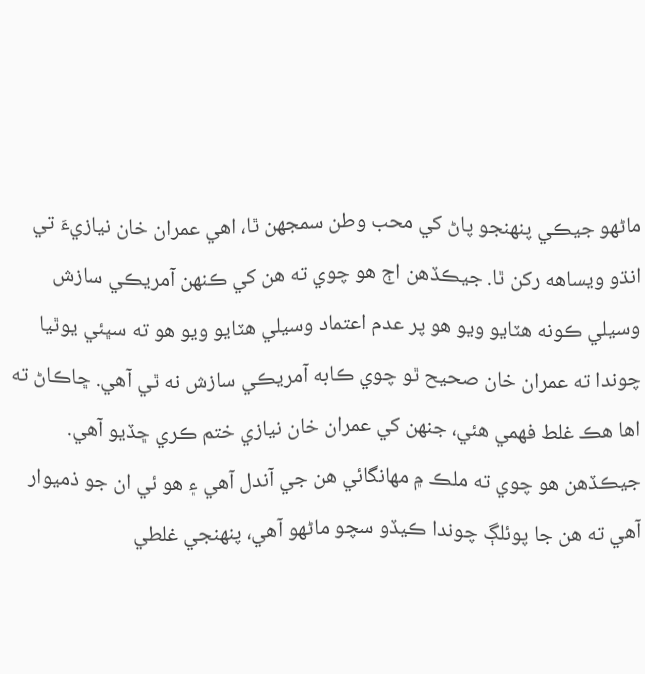ماڻهو جيڪي پنهنجو پاڻ کي محب وطن سمجهن ٿا، اهي عمران خان نيازيءَ تي انڌو ويساهه رکن ٿا. جيڪڏهن اڄ هو چوي ته هن کي ڪنهن آمريڪي سازش وسيلي ڪونه هٽايو ويو هو پر عدم اعتماد وسيلي هٽايو ويو هو ته سڀئي يوٿيا چوندا ته عمران خان صحيح ٿو چوي ڪابه آمريڪي سازش نه ٿي آهي. ڇاڪاڻ ته اها هڪ غلط فهمي هئي، جنهن کي عمران خان نيازي ختم ڪري ڇڏيو آهي. جيڪڏهن هو چوي ته ملڪ ۾ مهانگائي هن جي آندل آهي ۽ هو ئي ان جو ذميوار آهي ته هن جا پوئلڳ چوندا ڪيڏو سچو ماڻهو آهي، پنهنجي غلطي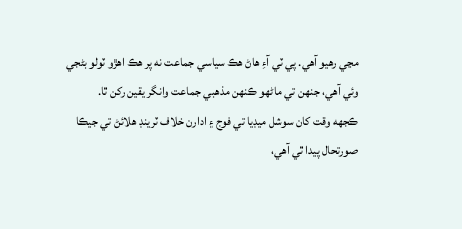مڃي رهيو آهي. پي ٽي آءِ هاڻ هڪ سياسي جماعت نه پر هڪ اهڙو ٽولو بڻجي وئي آهي، جنهن تي ماڻهو ڪنهن مذهبي جماعت وانگر يقين رکن ٿا.
ڪجهه وقت کان سوشل ميڊيا تي فوج ۽ ادارن خلاف ٽرينڊ هلائڻ تي جيڪا صورتحال پيدا ٿي آهي،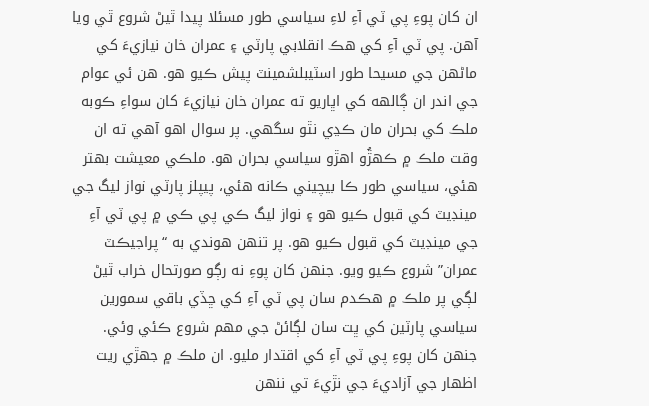ان کان پوءِ پي ٽي آءِ لاءِ سياسي طور مسئلا پيدا ٿيڻ شروع ٿي ويا آهن. پي ٽي آءِ کي هڪ انقلابي پارٽي ۽ عمران خان نيازيءَ کي ماڻهن جي مسيحا طور اسٽيبلشمينٽ پيش ڪيو هو. هن ئي عوام جي اندر ان ڳالهه کي اڀاريو ته عمران خان نيازيءَ کان سواءِ ڪوبه ملڪ کي بحران مان ڪڍي نٿو سگهي. پر سوال اهو آهي ته ان وقت ملڪ ۾ ڪهڙُو اهڙو سياسي بحران هو. ملڪي معيشت بهتر هئي، سياسي طور ڪا بيچيني ڪانه هئي، پيپلز پارٽي نواز ليگ جي مينڊيٽ کي قبول ڪيو هو ۽ نواز ليگ ڪي پي ڪي ۾ پي ٽي آءِ جي مينڊيٽ کي قبول ڪيو هو. پر تنهن هوندي به “پراجيڪٽ عمران” شروع ڪيو ويو. جنهن کان پوءِ نه رڳو صورتحال خراب ٿيڻ لڳي پر ملڪ ۾ هڪدم سان پي ٽي آءِ کي ڇڏي باقي سمورين سياسي پارٽين کي ڀت سان لڳائڻ جي مهم شروع ڪئي وئي. جنهن کان پوءِ پي ٽي آءِ کي اقتدار مليو. ان ملڪ ۾ جهڙي ريت اظهار جي آزاديءَ جي نڙيءَ تي ننهن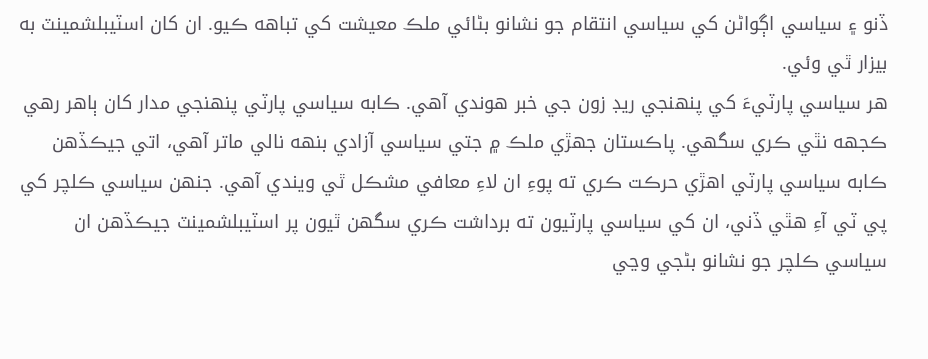ڏنو ۽ سياسي اڳواڻن کي سياسي انتقام جو نشانو بڻائي ملڪ معيشت کي تباهه ڪيو. ان کان اسٽيبلشمينٽ به بيزار ٿي وئي.
هر سياسي پارٽيءَ کي پنهنجي ريڊ زون جي خبر هوندي آهي. ڪابه سياسي پارٽي پنهنجي مدار کان ٻاهر رهي ڪجهه نٿي ڪري سگهي. پاڪستان جهڙي ملڪ ۾ جتي سياسي آزادي بنهه نالي ماتر آهي، اتي جيڪڏهن ڪابه سياسي پارٽي اهڙي حرڪت ڪري ته پوءِ ان لاءِ معافي مشڪل ٿي ويندي آهي. جنهن سياسي ڪلچر کي پي ٽي آءِ هٿي ڏني، ان کي سياسي پارٽيون ته برداشت ڪري سگهن ٿيون پر اسٽيبلشمينٽ جيڪڏهن ان سياسي ڪلچر جو نشانو بڻجي وڃي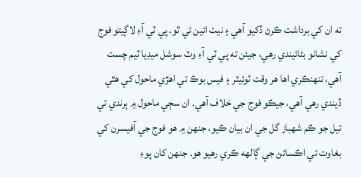ته ان کي برداشت ڪرڻ ڏکيو آهي ۽ نيٺ ائين ئي ٿو. پي ٽي آءِ لاڳيتو فوج کي نشانو بڻائيندي رهي، جيئن ته پي ٽي آءِ وٽ سوشل ميڊيا ٽيم چست آهي، تنهنڪري اها هر وقت ٽوئيٽر ۽ فيس بوڪ تي اهڙي ماحول کي هٿي ڏيندي رهي آهي، جيڪو فوج جي خلاف آهي. ان سڄي ماحول ۾ ٻرندي تي تيل جو ڪم شهباز گل جي ان بيان ڪيو، جنهن ۾ هو فوج جي آفيسرن کي بغاوت تي اڪسائڻ جي ڳالهه ڪري رهيو هو. جنهن کان پوءِ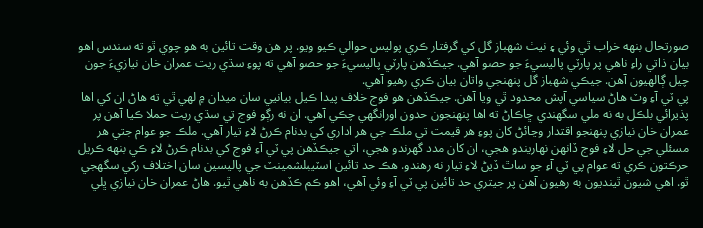صورتحال بنهه خراب ٿي وئي ۽ نيٺ شهباز گل کي گرفتار ڪري پوليس حوالي ڪيو ويو. پر هن وقت تائين به هو چوي ٿو ته سندس اهو بيان ذاتي راءِ ناهي پر پارٽي پاليسيءَ جو حصو آهي. جيڪڏهن پارٽي پاليسيءَ جو حصو آهي ته پوءِ سڌي ريت عمران خان نيازيءَ جون چيل ڳالهيون آهن. جيڪي شهباز گل پنهنجي واتان بيان ڪري رهيو آهي.
پي ٽي آءِ وٽ هاڻ سياسي آپش محدود ٿي ويا آهن. جيڪڏهن هو فوج خلاف پيدا ڪيل بيانيي سان ميدان ۾ لهي ٿي ته هاڻ ان کي اها پذيرائي بلڪل به نه ملي سگهندي ڇاڪاڻ ته اها پنهنجون حدون اورانگهي چڪي آهي. ان نه رڳو فوج تي سڌي ريت حملا ڪيا آهن پر عمران خان نيازي پنهنجو اقتدار وڃائڻ کان پوءِ هر قيمت تي ملڪ جي هر اداري کي بدنام ڪرڻ لاءِ تيار آهي. ملڪ جو عوام جتي هر مسئلي جي حل لاءِ فوج ڏانهن نهاريندو هجي، ان کان مدد گهرندو هجي، اتي جيڪڏهن پي ٽي آءِ فوج کي بدنام ڪرڻ لاءِ ڪي بنهه ڪريل حرڪتون ڪري ته عوام پي ٽي آءِ جو ساٿ ڏيڻ لاءِ تيار نه رهندو. هڪ حد تائين اسٽيبلشمينٽ جي پاليسين سان اختلاف رکي سگهجي ٿو. اهي شيون ٿينديون به رهيون آهن پر جيتري حد تائين پي ٽي آءِ وئي آهي، اهو ڪم ڪڏهن به ناهي ٿيو. هاڻ عمران خان نيازي ڀلي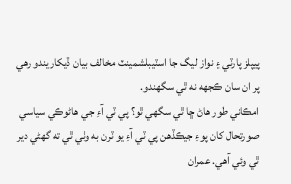پيپلز پارٽي ۽ نواز ليگ جا اسٽيبلشمينٽ مخالف بيان ڏيکاريندو رهي پر ان سان ڪجهه نه ٿي سگهندو.
امڪاني طور هاڻ ڇا ٿي سگهي ٿو؟ پي ٽي آءِ جي هاڻوڪي سياسي صورتحال کان پوءِ جيڪڏهن پي ٽي آءِ يو ٽرن به وٺي ٿي ته گهڻي دير ٿي وئي آهي. عمران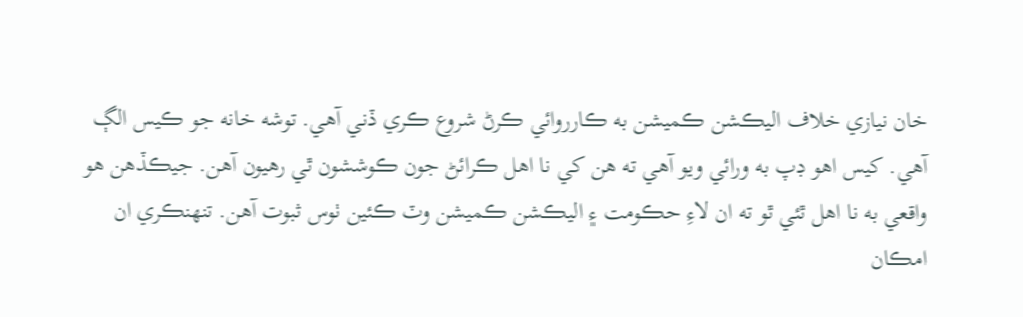خان نيازي خلاف اليڪشن ڪميشن به ڪارروائي ڪرڻ شروع ڪري ڏني آهي. توشه خانه جو ڪيس الڳ آهي. کيس اهو ڊپ به ورائي ويو آهي ته هن کي نا اهل ڪرائڻ جون ڪوششون ٿي رهيون آهن. جيڪڏهن هو واقعي به نا اهل ٿئي ٿو ته ان لاءِ حڪومت ۽ اليڪشن ڪميشن وٽ ڪئين ٺوس ثبوت آهن. تنهنڪري ان امڪان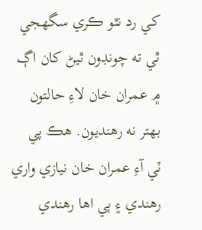کي رد نٿو ڪري سگهجي ٿي ته چونڊون ٿيڻ کان اڳ ۾ عمران خان لاءِ حالتون بهتر نه رهنديون. هڪ پي ٽي آءِ عمران خان نيازي واري رهندي ۽ ٻي اها رهندي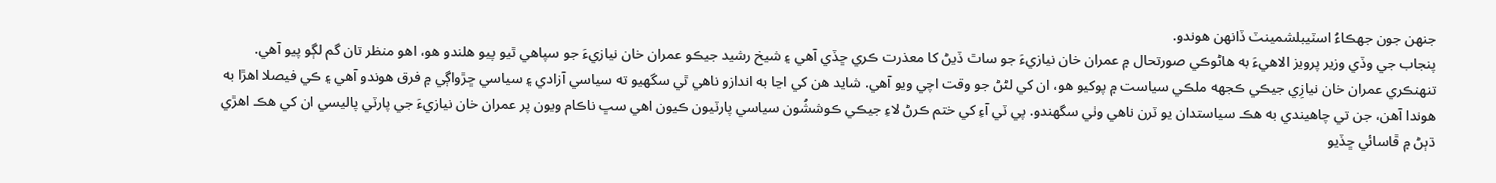جنهن جون جهڪاءُ اسٽيبلشمينٽ ڏانهن هوندو.
پنجاب جي وڏي وزير پرويز الاهيءَ به هاڻوڪي صورتحال ۾ عمران خان نيازيءَ جو ساٿ ڏيڻ کا معذرت ڪري ڇڏي آهي ۽ شيخ رشيد جيڪو عمران خان نيازيءَ جو سپاهي ٿيو پيو هلندو هو، اهو منظر تان گم لڳو پيو آهي. تنهنڪري عمران خان نيازِي جيڪي ڪجهه ملڪي سياست ۾ پوکيو هو، ان کي لڻڻ جو وقت اچي ويو آهي. شايد هن کي اڃا به اندازو ناهي ٿي سگهيو ته سياسي آزادي ۽ سياسي ڇڙواڳي ۾ فرق هوندو آهي ۽ ڪي فيصلا اهڙا به هوندا آهن، جن تي چاهيندي به هڪ سياستدان يو ٽرن ناهي وٺي سگهندو. پي ٽي آءِ کي ختم ڪرڻ لاءِ جيڪي ڪوششُون سياسي پارٽيون ڪيون اهي سڀ ناڪام ويون پر عمران خان نيازيءَ جي پارٽي پاليسي ان کي هڪ اهڙي ڌٻڻ ۾ ڦاسائي ڇڏيو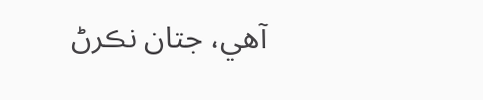آهي، جتان نڪرڻ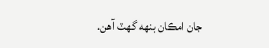جان امڪان بنهه گهٽ آهن.